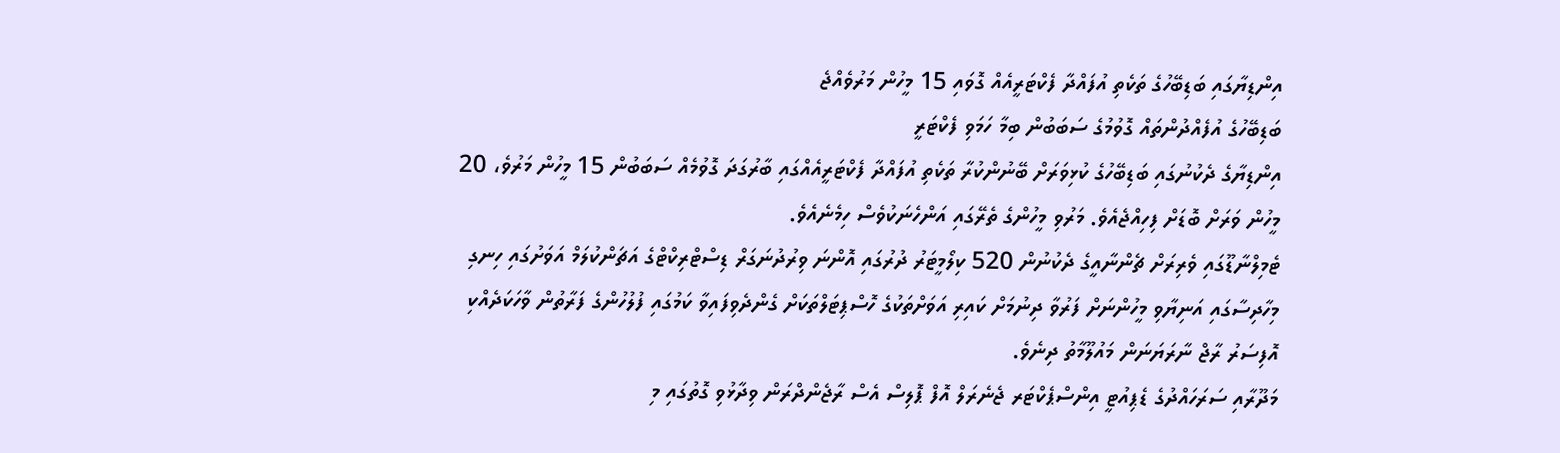އިންޑިޔާގައި ބަޑިބޭހުގެ ތަކެތި އުފައްދާ ފެކްޓަރީއެއް ގޮވައި 15 މީހުން މަރުވެއްޖެ
ބަޑިބޭހުގެ އުފެއްދުންތައް ގޮވުމުގެ ސަބަބުން ބިމާ ހަމަވި ފެކްޓަރީ
އިންޑިޔާގެ ދެކުނުގައި ބަޑިބޭހުގެ ކުޅިވަރަށް ބޭނުންކުރާ ތަކެތި އުފައްދާ ފެކްޓަރީއެއްގައި ބާރުގަދަ ގޮވުމެއް ސަބަބުން 15 މީހުން މަރުވެ، 20 މީހުން ވަރަށް ބޮޑަށް ފިހިއްޖެއެވެ. މަރުވި މީހުންގެ ތެރޭގައި އަންހެނަކުވެސް ހިމެނެއެވެ.
ޓެމިލްނާޑޫގައި ވެރިރަށް ޗެންނާއީގެ ދެކުނުން 520 ކިލޯމީޓަރު ދުރުގައި އޮންނަ ވިރުދުނަގަރް ޑިސްޓްރިކްޓްގެ އަޗަންކުލަމް އަވަށުގައި ހިނގި މިހާދިސާގައި އަނިޔާވި މީހުންނަށް ފަރުވާ ދިނުމަށް ކައިރި އަވަށްތަކުގެ ހޮސްޕިޓަލްތަކަށް ގެންދެވިފައިވާ ކަމުގައި ފުލުހުންގެ ފަރާތުން ވާހަކަދެއްކި އޮފިސަރު ރާޖް ނާރަޔަނަން މައުލޫމާތު ދިނެވެ.
މަދޫރާއި ސަރަހައްދުގެ ޑެޕިއުޓީ އިންސްޕެކްޓަރ ޖެނެރަލް އޮފް ޕޮލިސް އެސް ރާޖެންދްރަން ވިދާޅުވި ގޮތުގައި މި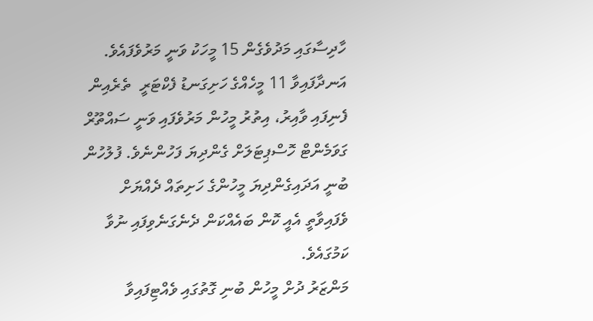ހާދިސާގައި މަދުވެގެން 15 މީހަކު ވަނީ މަރުވެފައެވެ.
އަނދާފައިވާ 11 މީހެއްގެ ހަށިގަނޑު ފެކްޓަރީ  ތެރެއިން ފެނިފައި ވާއިރު، އިތުރު މީހުން މަރުވެފައި ވަނީ ސައްތޫރް ގަވަމެންޓް ހޮސްޕިޓަލަށް ގެންދިޔަ ފަހުންނެވެ. ފުލުހުން ބުނީ އަދައިގެންދިޔަ މީހުންގެ ހަށިތައް ދެއްޔަށް ވެފައިވާތީ އެއީ ކޮން ބައެއްކަން ދެނެގަނެވިފައި ނުވާ ކަމުގައެވެ.
މަންޒަރު ދުށް މީހުން ބުނި ގޮތުގައި ވެއްޓިފައިވާ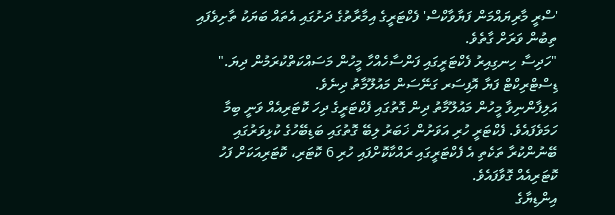'ސްރީ މާރިޔައްމަން ފަޔާވާކްސް' ފެކްޓަރީގެ އިމާރާތުގެ ދަށުގައި އެތައް ބަޔަކު ތާށިވެފައި ތިބުން ވަރަށް ގާތެވެ.
"ހަދިސާ ހިނގިއިރު ފެކްޓަރީގައި ފަންސާހެއްހާ މީހުން މަސައްކަތްކުރަމުން ދިޔަ." ޑިސްޓްރިކްޓް ފަޔާ އޮފިސަރ ގަނޭސަން މައުލޫމާތު ދިނެވެ.
އަލިފާންނިވާ މީހުން މައުލޫމާތު ދިން ގޮތުގައި ފެކްޓަރީގެ ދިހަ ކޮޓަރިއެއް ވަނީ ބިމާ ހަމަވެފައެވެ. ފެކްޓަރީ ހުރި އަވަށުން ޚަބަރު ލިބޭ ގޮތުގައި ބަޑިބޭހުގެ ކުޅިވަރުގައި ބޭނުންކުރާ ތަކެތި އެ ފެކްޓަރީގައި ރައްކާކޮށްފައި ހުރި 6 ކޮޓަރި، ކޮޓަރިއަކަށް ފަހު ކޮޓަރިއެއް ގޮވާފައެވެ.
އިންޑިޔާގެ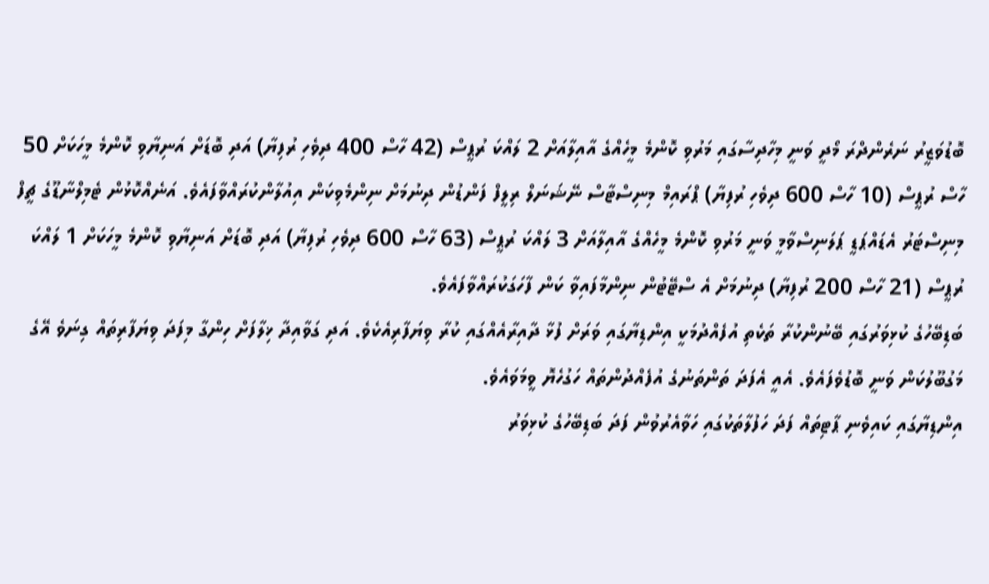ބޮޑުވަޒީރު ނަރެންދްރަ މޯދީ ވަނީ މިހާދިސާގައި މަރުވި ކޮންމެ މީހެއްގެ އާއިލާއަށް 2 ލައްކަ ރުޕީސް (42 ހާސް 400 ދިވެހި ރުފިޔާ) އަދި ބޮޑަށް އަނިޔާވި ކޮންމެ މީހަކަށް 50 ހާސް ރުޕީސް (10 ހާސް 600 ދިވެހި ރުފިޔާ) ޕްރައިމް މިނިސްޓާސް ނޭޝަނަލް ރިލީފް ފަންޑުން ދިނުމަށް ނިންމެވިކަން އިއުލާންކުރައްވާފައެވެ. އަނެއްކޮޅުން ޓެމިލްނާޑޫގެ ޗީފް މިނިސްޓަރު އެޑައްޕަޑީ ޕަލަނިސްވާމީ ވަނީ މަރުވި ކޮންމެ މީހެއްގެ އާއިލާއަށް 3 ލައްކަ ރުޕީސް (63 ހާސް 600 ދިވެހި ރުފިޔާ) އަދި ބޮޑަށް އަނިޔާވި ކޮންމެ މީހަކަށް 1 ލައްކަ ރުޕީސް (21 ހާސް 200 ރުފިޔާ) ދިނުމަށް އެ ސްޓޭޓުން ނިންމާފައިވާ ކަން ފާހަގަކުރައްވާފައެވެ.
ބަޑިބޭހުގެ ކުޅިވަރުގައި ބޭނުންކުރާ ތަކެތި އުފެއްދުމަކީ އިންޑިޔާގައި ވަރަށް ފުޅާ ދާއިރާއެއްގައި ކުރާ ވިޔަފާރިއެކެވެ. އަދި ގަވާއިދާ ޚިލާފަށް ހިންގާ މިފަދަ ވިޔަފާރިތައް ގިނަވެ އޭގެ މަގުބޫލުކަން ވަނީ ބޮޑުވެފައެވެ. އެއީ އެފަދަ ތަންތަނުގެ އުފެއްދުންތައް ހަގުހެޔޮ ވީމަވައެވެ.
އިންޑިޔާގައި ކައިވެނި ޕާޓިތައް ފަދަ ހަފުލާތަކުގައި ހަވާއެރުވުން ފަދަ ބަޑިބޭހުގެ ކުޅިވަރު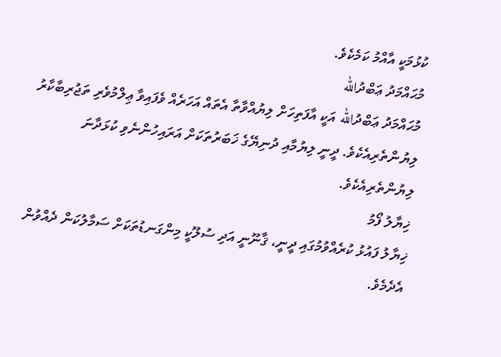ކުޅުމަކީ އާއްމު ކަމެކެވެ.
މުޙައްމަދު ޢަބްދުالله
މުޙައްމަދު ޢަބްދުالله އަކީ އާފަތިހަށް ލިޔުއްވާތާ އެތައް އަހަރެއް ވެފައިވާ ޢިލްމުވެރި ތަޖުރިބާކާރު ލިޔުންތެރިއެކެވެ. ދީނީ ލިޔުމާއި ދުނިޔޭގެ ޚަބަރުތަކަށް އަރައިހުންނެވި ކުޅަދާނަ ލިޔުންތެރިއެކެވެ.
ޚިޔާލު ފޯމު
ޚިޔާލު ފައުޅު ކުރެއްވުމުގައި ދީނީ، ޤާނޫނީ އަދި ސުލޫކީ މިންގަނޑުތަކަށް ސަމާލުކަން ދެއްވުން އެދެމެވެ.